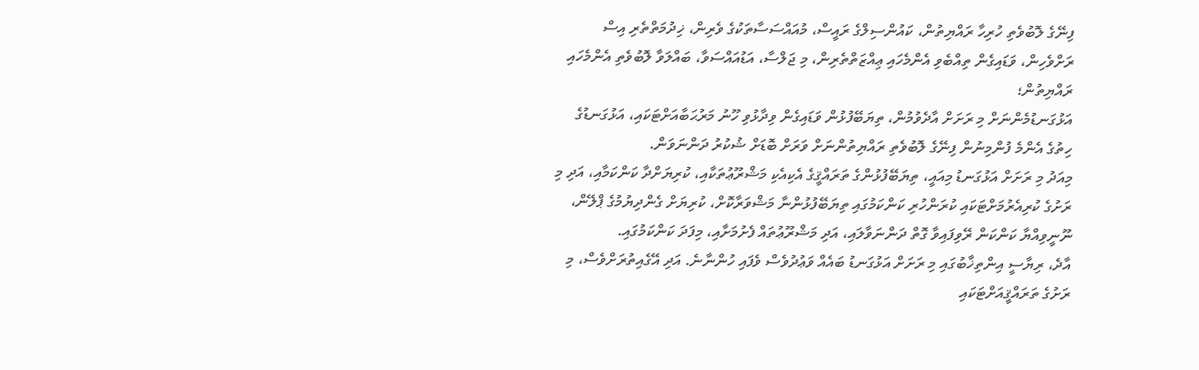ފިނޭގެ ލޮބުވެތި ހުރިހާ ރައްޔިތުން، ކައުންސިލްގެ ރައީސް، މުއައްސަސާތަކުގެ ވެރިން، ޚިދުމަތްތެރި އިސް ރަށްވެހިން، ވަޑައިގެން ތިއްބެވި އެންމެހައި ޢިއްޒަތްތެރިން، މި ޖަލްސާ، އަޑުއައްސަވާ، ބައްލަވާ ލޮބުވެތި އެންމެހައި ރައްޔިތުން؛
އަޅުގަނޑުމެންނަށް މި ރަށަށް އާދެވުމުން، ތިޔަބޭފުޅުން ވަޑައިގެން ވިދާޅުވި ހޫނު މަރުޙަބާއަށްޓަކައި، އަޅުގަނޑުގެ ހިތުގެ އެންމެ ފުންމިނުން ފިނޭގެ ލޮބުވެތި ރައްޔިތުންނަށް ވަރަށް ބޮޑަށް ޝުކުރު ދަންނަވަން.
މިއަދު މި ރަށަށް އަޅުގަނޑު މިއައީ، ތިޔަބޭފުޅުންގެ ތަރައްޤީގެ އެކިއެކި މަޝްރޫޢުތަކާއި، ކުރިޔަށްދާ ކަންކަމާއި، އަދި މި ރަށުގެ ކުރިއެރުމަށްޓަކައި ކުރަންހުރި ކަންކަމުގައި ތިޔަބޭފުޅުންނާ މަޝްވަރާކޮށް، ކުރިޔަށް ގެންދިޔުމުގެ ޕްލޭން، ނޫނީވިއްޔާ ކަންކަން ރޭވިފައިވާ ގޮތް ދަންނަވާލައި، އަދި މަޝްރޫޢުތައް ފެށުމަށާއި، މިފަދަ ކަންކަމުގައި.
އާދެ، ރިޔާސީ އިންތިޚާބުގައި މި ރަށަށް އަޅުގަނޑު ބައެއް ވަޢުދުވެސް ވެފައި ހުންނާނެ. އަދި އޭގެއިތުރަށްވެސް، މި ރަށުގެ ތަރައްޤީއަށްޓަކައި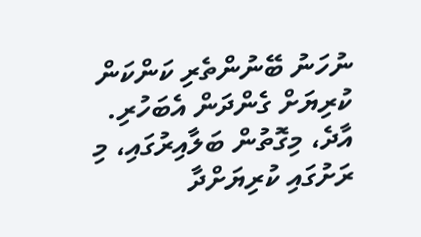ނުހަނު ބޭނުންތެރި ކަންކަން ކުރިޔަށް ގެންދަން އެބަހުރި.
އާދެ، މިގޮތުން ބަލާއިރުގައި، މި ރަށުގައި ކުރިޔަށްދާ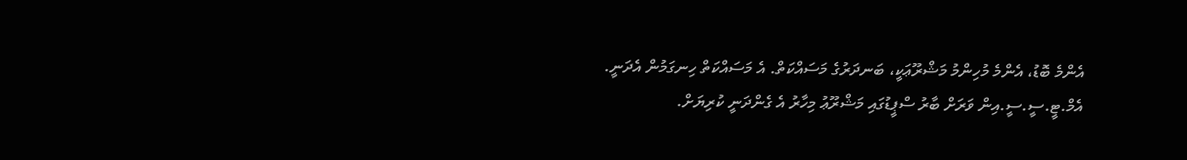އެންމެ ބޮޑު، އެންމެ މުހިންމު މަޝްރޫޢަކީ، ބަނދަރުގެ މަސައްކަތް. އެ މަސައްކަތް ހިނގަމުން އެދަނީ. އެމް.ޓީ.ސީ.ސީ.އިން ވަރަށް ބާރު ސްޕީޑުގައި މަޝްރޫޢު މިހާރު އެ ގެންދަނީ ކުރިޔަށް.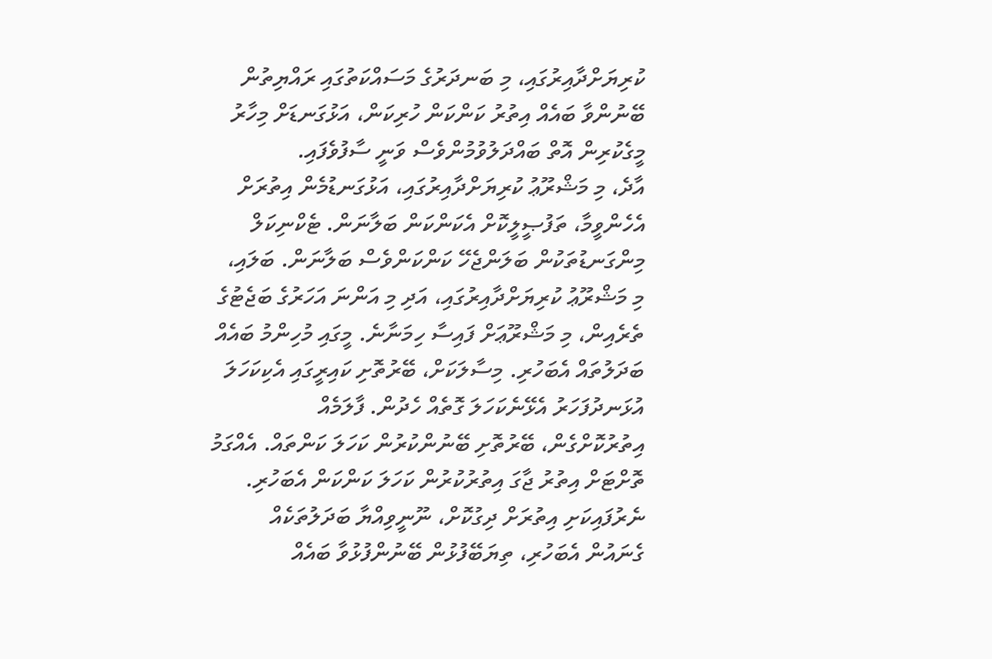ކުރިޔަށްދާއިރުގައި، މި ބަނދަރުގެ މަސައްކަތުގައި ރައްޔިތުން ބޭނުންވާ ބައެއް އިތުރު ކަންކަން ހުރިކަން، އަޅުގަނޑަށް މިހާރު މީގެކުރިން އޮތް ބައްދަލުވުމުންވެސް ވަނީ ސާފުވެފައި.
އާދެ، މި މަޝްރޫޢު ކުރިޔަށްދާއިރުގައި، އަޅުގަނޑުމެން އިތުރަށް އެހެންވީމާ، ތަފުޞީލީކޮށް އެކަންކަން ބަލާނަން. ޓެކްނިކަލް މިންގަނޑުތަކުން ބަލަންޖެހޭ ކަންކަންވެސް ބަލާނަން. ބަލައި، މި މަޝްރޫޢު ކުރިޔަށްދާއިރުގައި، އަދި މި އަންނަ އަހަރުގެ ބަޖެޓުގެ ތެރެއިން، މި މަޝްރޫޢަށް ފައިސާ ހިމަނާނެ. މީގައި މުހިންމު ބައެއް ބަދަލުތައް އެބަހުރި. މިސާލަކަށް، ބޭރުތޮށި ކައިރީގައި އެކިކަހަލަ އުޅަނދުފަހަރު އެޅޭނެކަހަލަ ގޮތެއް ހެދުން. ފާލަމެއް އިތުރުކޮށްގެން، ބޭރުތޮށި ބޭނުންކުރުން ކަހަލަ ކަންތައް. އެއްގަމު ތޮށްޓަށް އިތުރު ޖާގަ އިތުރުކުރުން ކަހަލަ ކަންކަން އެބަހުރި. ނެރުފައިކަށި އިތުރަށް ދިގުކޮށް، ނޫނީވިއްޔާ ބަދަލުތަކެއް ގެނައުން އެބަހުރި، ތިޔަބޭފުޅުން ބޭނުންފުޅުވާ ބައެއް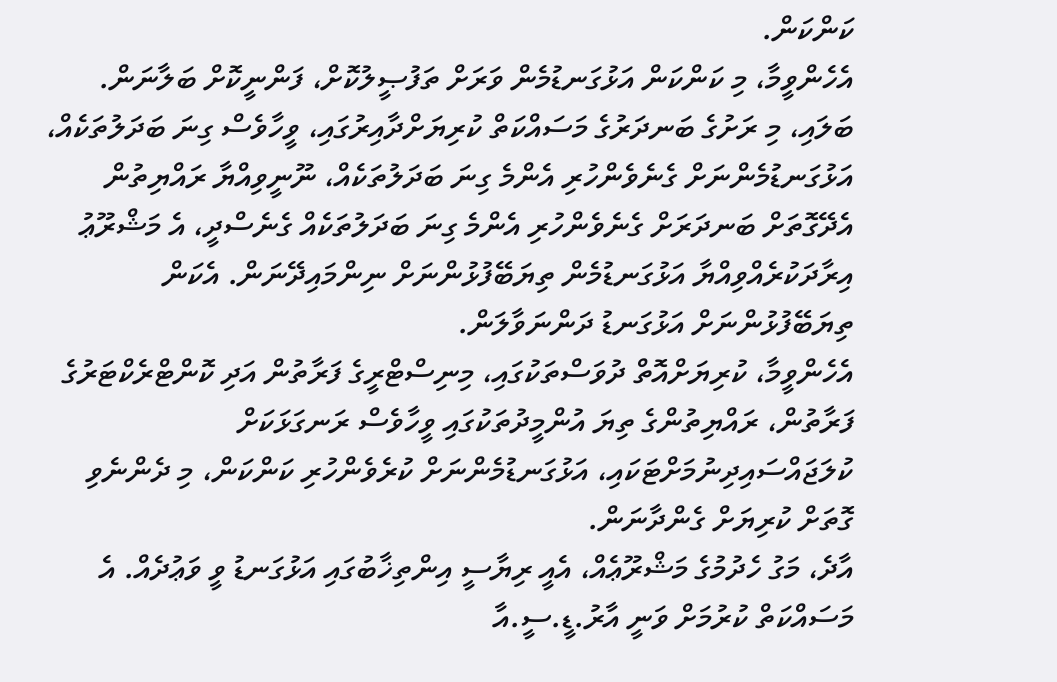ކަންކަން.
އެހެންވީމާ، މި ކަންކަން އަޅުގަނޑުމެން ވަރަށް ތަފުޞީލުކޮށް، ފަންނީކޮށް ބަލާނަން. ބަލައި، މި ރަށުގެ ބަނދަރުގެ މަސައްކަތް ކުރިޔަށްދާއިރުގައި، ވީހާވެސް ގިނަ ބަދަލުތަކެއް، އަޅުގަނޑުމެންނަށް ގެނެވެންހުރި އެންމެ ގިނަ ބަދަލުތަކެއް، ނޫނީވިއްޔާ ރައްޔިތުން އެދޭގޮތަށް ބަނދަރަށް ގެނެވެންހުރި އެންމެ ގިނަ ބަދަލުތަކެއް ގެނެސްދީ، އެ މަޝްރޫޢު އިރާދަކުރެއްވިއްޔާ އަޅުގަނޑުމެން ތިޔަބޭފުޅުންނަށް ނިންމައިދޭނަން. އެކަން ތިޔަބޭފުޅުންނަށް އަޅުގަނޑު ދަންނަވާލަން.
އެހެންވީމާ، ކުރިޔަށްއޮތް ދުވަސްތަކުގައި، މިނިސްޓްރީގެ ފަރާތުން އަދި ކޮންޓްރެކްޓަރުގެ ފަރާތުން، ރައްޔިތުންގެ ތިޔަ އުންމީދުތަކުގައި ވީހާވެސް ރަނގަޅަކަށް ކުލަޖައްސައިދިނުމަށްޓަކައި، އަޅުގަނޑުމެންނަށް ކުރެވެންހުރި ކަންކަން، މި ދެންނެވި ގޮތަށް ކުރިޔަށް ގެންދާނަން.
އާދެ، މަގު ހެދުމުގެ މަޝްރޫޢެއް، އެއީ ރިޔާސީ އިންތިޚާބުގައި އަޅުގަނޑު ވީ ވަޢުދެއް. އެ މަސައްކަތް ކުރުމަށް ވަނީ އާރު.ޑީ.ސީ.އާ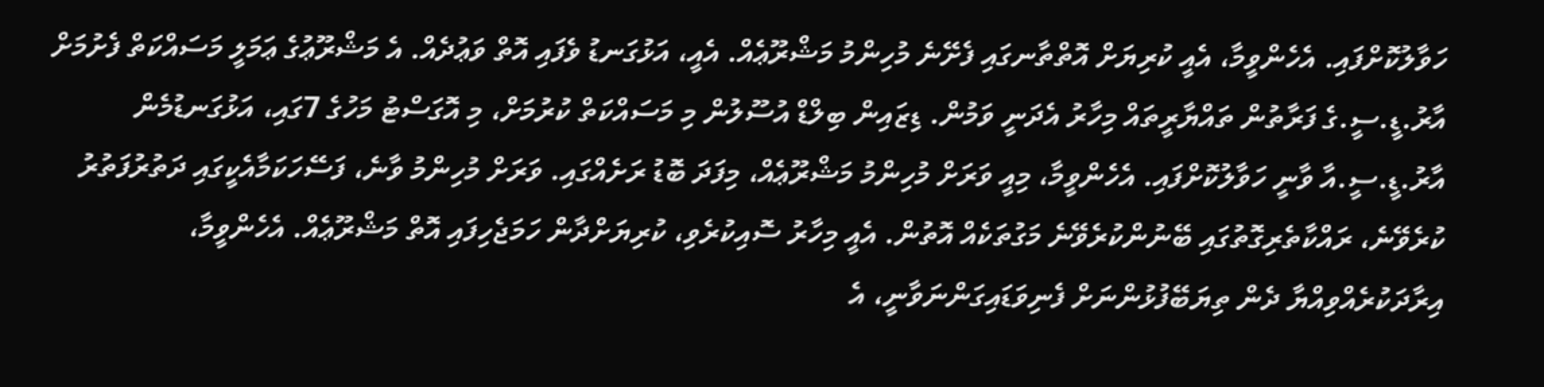ހަވާލުކޮށްފައި. އެހެންވީމާ، އެއީ ކުރިޔަށް އޮތްތާނގައި ފެށޭނެ މުހިންމު މަޝްރޫޢެއް. އެއީ، އަޅުގަނޑު ވެފައި އޮތް ވަޢުދެއް. އެ މަޝްރޫޢުގެ ޢަމަލީ މަސައްކަތް ފެށުމަށް އާރު.ޑީ.ސީ.ގެ ފަރާތުން ތައްޔާރީތައް މިހާރު އެދަނީ ވަމުން. ޑިޒައިން ބިލްޑް އުސޫލުން މި މަސައްކަތް ކުރުމަށް، މި އޮގަސްޓު މަހުގެ 7ގައި، އަޅުގަނޑުމެން އާރު.ޑީ.ސީ.އާ ވާނީ ހަވާލުކޮށްފައި. އެހެންވީމާ، މިއީ ވަރަށް މުހިންމު މަޝްރޫޢެއް، މިފަދަ ބޮޑު ރަށެއްގައި. ވަރަށް މުހިންމު ވާނެ، ފަސޭހަކަމާއެކީގައި ދަތުރުފަތުރު ކުރެވޭނެ، ރައްކާތެރިގޮތުގައި ބޭނުންކުރެވޭނެ މަގުތަކެއް އޮތުން. އެއީ މިހާރު ސޮއިކުރެވި، ކުރިޔަށްދާން ހަމަޖެހިފައި އޮތް މަޝްރޫޢެއް. އެހެންވީމާ، އިރާދަކުރެއްވިއްޔާ ދެން ތިޔަބޭފުޅުންނަށް ފެނިވަޑައިގަންނަވާނީ، އެ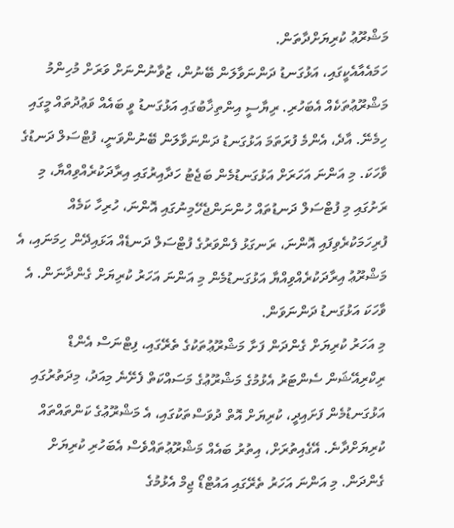މަޝްރޫޢު ކުރިޔަށްދާތަން.
ހަމައެއާއެކީގައި، އަޅުގަނޑު ދަންނަވާލަން ބޭނުން، ޒުވާނުންނަށް ވަރަށް މުހިންމު މަޝްރޫޢުތަކެއް އެބަހުރި. ރިޔާސީ އިންތިޚާބުގައި އަޅުގަނޑު ވީ ބައެއް ވަޢުދުތައް މީގައި ހިމެނޭ. އާދެ، އެންމެ ފުރަތަމަ އަޅުގަނޑު ދަންނަވާލަން ބޭނުންވަނީ، ފުޓްސަލް ދަނޑުގެ ވާހަކަ. މި އަންނަ އަހަރަށް އަޅުގަނޑުމެން ބަޖެޓު ހަދާއިރުގައި އިރާދަކުރެއްވިއްޔާ، މި ރަށުގައި މި ފުޓްސަލް ދަނޑުތައް ހުންނަންޖެހޭމިނުގައި އޮންނަ، ހުރިހާ ކަމެއް ފުރިހަމަކުރެވިފައި އޮންނަ، ރަނގަޅު ފެންވަރުގެ ފުޓްސަލް ދަނޑެއް އަޅައިދޭން ހިމަނައި، އެ މަޝްރޫޢު އިރާދަކުރެއްވިއްޔާ އަޅުގަނޑުމެން މި އަންނަ އަހަރު ކުރިޔަށް ގެންދާނަން. އެ ވާހަކަ އަޅުގަނޑު ދަންނަވަން.
މި އަހަރު ކުރިޔަށް ގެންދަން ފަށާ މަޝްރޫޢުތަކުގެ ތެރޭގައި، ފިޓްނަސް އެންޑް ރިކްރިއޭޝަން ސެންޓަރު އެޅުމުގެ މަޝްރޫޢުގެ މަސައްކަތް ފެށޭނެ މިއަދު، މިދަތުރުގައި އަޅުގަނޑުމެން ފަށައިދީ، ކުރިޔަށް އޮތް ދުވަސްތަކުގައި، އެ މަޝްރޫޢުގެ ކަންތައްތައް ކުރިޔަށްދާނެ. އޭގެއިތުރަށް، އިތުރު ބައެއް މަޝްރޫޢުތައްވެސް އެބަހުރި ކުރިޔަށް ގެންދަން. މި އަންނަ އަހަރު ތެރޭގައި އައުޓްޑޯ ޖިމް އެޅުމުގެ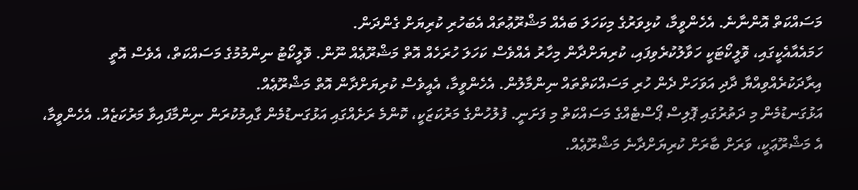މަސައްކަތް އޮންނާނެ. އެހެންވީމާ، ކުޅިވަރުގެ މިކަހަލަ ބައެއް މަޝްރޫޢުތައް އެބަހުރި ކުރިޔަށް ގެންދަން.
ހަމައެއާއެކީގައި، ވޮލީކޯޓަކީ ހަވާލުކުރެވިފައި، ކުރިޔަށްދާން މިހާރު އެއްވެސް ކަހަލަ ހުރަހެއް އޮތް މަޝްރޫޢެއް ނޫން. ވޮލީކޯޓު ނިންމުމުގެ މަސައްކަތް، އެވެސް އޮތީ އިރާދަކުރެއްވިއްޔާ ދާދި އަވަހަށް ދެން ހުރި މަސައްކަތްތައް ނިންމާލުން. އެހެންވީމާ، އެއީވެސް ކުރިޔަށްދާން އޮތް މަޝްރޫޢެއް.
އަޅުގަނޑުމެން މި ދަތުރުގައި ޕޮލިސް ޕޯސްޓެއްގެ މަސައްކަތް މި ފަށަނީ. ފުލުހުންގެ މަރުކަޒަކީ، ކޮންމެ ރަށެއްގައި އަޅުގަނޑުމެން ގާއިމުކުރަން ނިންމާފައިވާ މަރުކަޒެއް. އެހެންވީމާ، އެ މަޝްރޫޢަކީ، ވަރަށް ބާރަށް ކުރިޔަށްދާނެ މަޝްރޫޢެއް.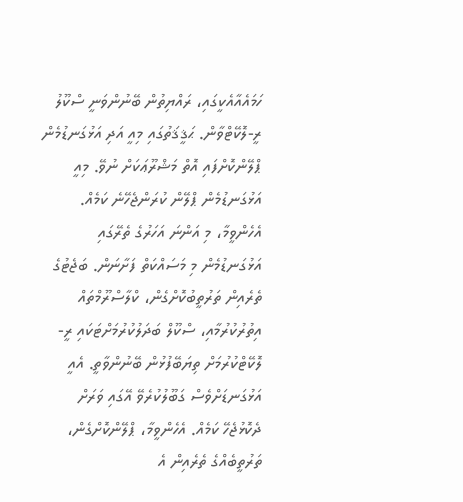ހަމައެއާއެކީގައި، ރައްޔިތުން ބޭނުންވަނީ ސްކޫލު ރީ-ލޮކޭޓްވާން. ޙަޤީޤަތުގައި މިއީ އަދި އަޅުގަނޑުމެން ޕްލޭންކޮށްފައި އޮތް މަޝްރޫޢަކަށް ނުވޭ. މިއީ އަޅުގަނޑުމެން ޕްލޭން ކުރަންޖެހޭނެ ކަމެއް. އެހެންވީމާ، މި އަންނަ އަހަރުގެ ތެރޭގައި އަޅުގަނޑުމެން މި މަސައްކަތް ފަށާނަން. ބަޖެޓުގެ ތެރެއިން ތަރުތީބުކޮށްގެން، ކްލާސްރޫމްތައް އިތުރުކުރުމާއި، ސްކޫލް ބަދަލުކުރުމަށްޓަކައި ރީ-ލޮކޭޓްކުރުމަށް ތިޔަބޭފުޅުން ބޭނުންވާތީ. އެއީ އަޅުގަނޑަށްވެސް ގަބޫލުކުރެވޭ އޭގައި ވަރަށް ދެކޮޅުޖެހޭ ކަމެއް. އެހެންވީމާ، ޕްލޭންކޮށްގެން، ތަރުތީބެއްގެ ތެރެއިން އެ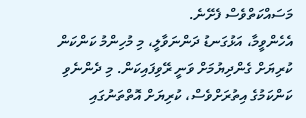މަސައްކަތްވެސް ފެށޭނެ.
އެހެންވީމާ، އަޅުގަނޑު ދަންނަވާލީ، މި މުހިންމު ކަންކަން ކުރިޔަށް ގެންދިޔުމަށް ވަނީ ރޭވިފައިކަން. މި ދެންނެވި ކަންކަމުގެ އިތުރަށްވެސް، ކުރިޔަށް އޮތްތަނުގައި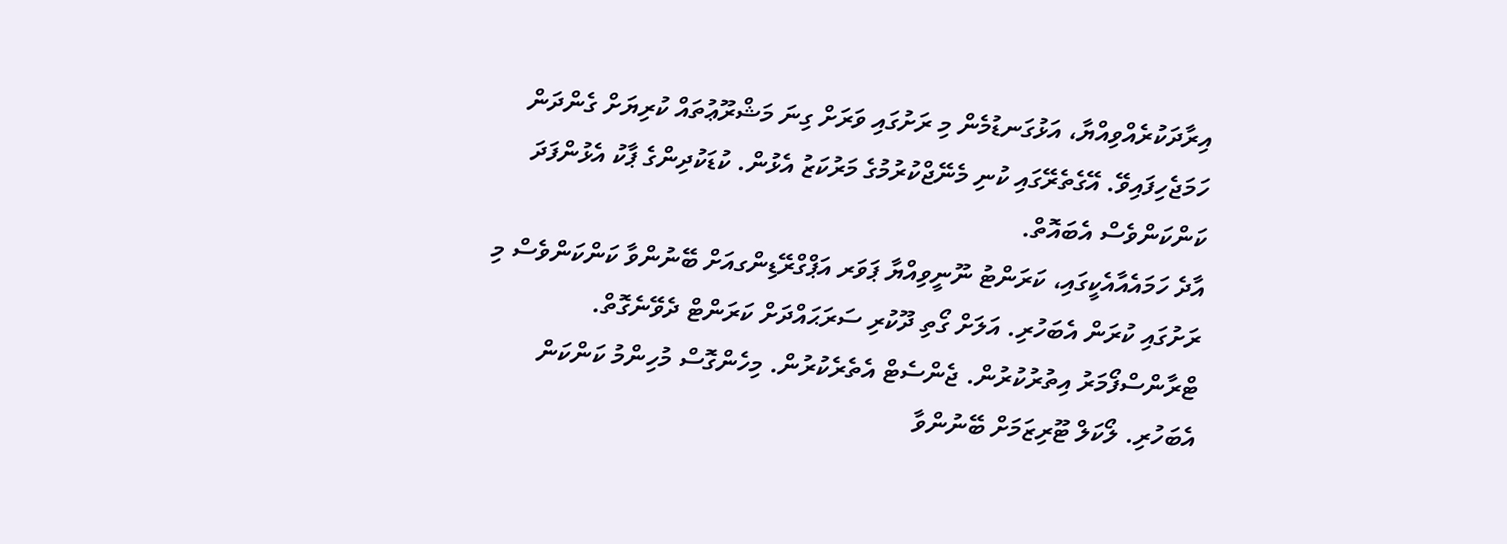އިރާދަކުރެއްވިއްޔާ، އަޅުގަނޑުމެން މި ރަށުގައި ވަރަށް ގިނަ މަޝްރޫޢުތައް ކުރިޔަށް ގެންދަން ހަމަޖެހިފައިވޭ. އޭގެތެރޭގައި ކުނި މެނޭޖްކުރުމުގެ މަރުކަޒު އެޅުން. ކުޑަކުދިންގެ ޕާކު އެޅުންފަދަ ކަންކަންވެސް އެބައޮތް.
އާދެ ހަމައެއާއެކީގައި، ކަރަންޓު ނޫނީވިއްޔާ ޕަވަރ އަޕްގްރޭޑިންގއަށް ބޭނުންވާ ކަންކަންވެސް މި ރަށުގައި ކުރަން އެބަހުރި. އަލަށް ގޯތި ދޫކުރި ސަރަޙައްދަށް ކަރަންޓް ދެވޭނެގޮތް. ޓްރާންސްފޯމަރު އިތުރުކުރުން. ޖެންސެޓް އެތެރެކުރުން. މިހެންގޮސް މުހިންމު ކަންކަން އެބަހުރި. ލޯކަލް ޓޫރިޒަމަށް ބޭނުންވާ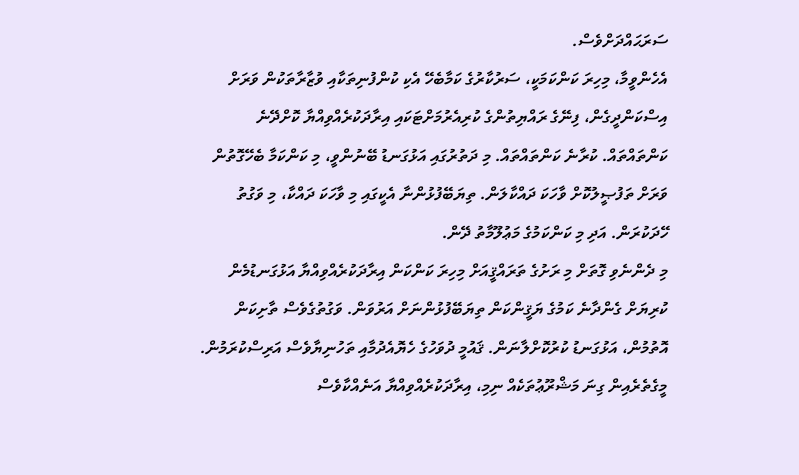ސަރަޙައްދަށްވެސް.
އެހެންވީމާ، މިހިރަ ކަންކަމަކީ، ސަރުކާރުގެ ކަމާބެހޭ އެކި ކުންފުނިތަކާއި ވުޒާރާތަކުން ވަރަށް އިސްކަންދީގެން، ފިނޭގެ ރައްޔިތުންގެ ކުރިއެރުމަށްޓަކައި އިރާދަކުރެއްވިއްޔާ ކޮށްދޭނެ ކަންތައްތައް. ކުރާނެ ކަންތައްތައް. މި ދަތުރުގައި އަޅުގަނޑު ބޭނުންވީ، މި ކަންކަމާ ބެހޭގޮތުން ވަރަށް ތަފުޞީލުކޮށް ވާހަކަ ދައްކާލަން. ތިޔަބޭފުޅުންނާ އެކީގައި މި ވާހަކަ ދައްކާ، މި ވަގުތު ހޭދަކުރަން. އަދި މި ކަންކަމުގެ މަޢުލޫމާތު ދޭން.
މި ދެންނެވި ގޮތަށް މި ރަށުގެ ތަރައްޤީއަށް މިހިރަ ކަންކަން އިރާދަކުރެއްވިއްޔާ އަޅުގަނޑުމެން ކުރިޔަށް ގެންދާނެ ކަމުގެ ޔަޤީންކަން ތިޔަބޭފުޅުންނަށް އަރުވަން. ވަގުތުގެވެސް ތާށިކަން އޮތުމުން، އަޅުގަނޑު ކުރުކޮށްލާނަން. ޤައުމީ ދުވަހުގެ ހެޔޮއެދުމާއި ތަހުނިޔާވެސް އަރިސްކުރަމުން. މީގެތެރެއިން ގިނަ މަޝްރޫޢުތަކެއް ނިމި، އިރާދަކުރެއްވިއްޔާ އަނެއްކާވެސް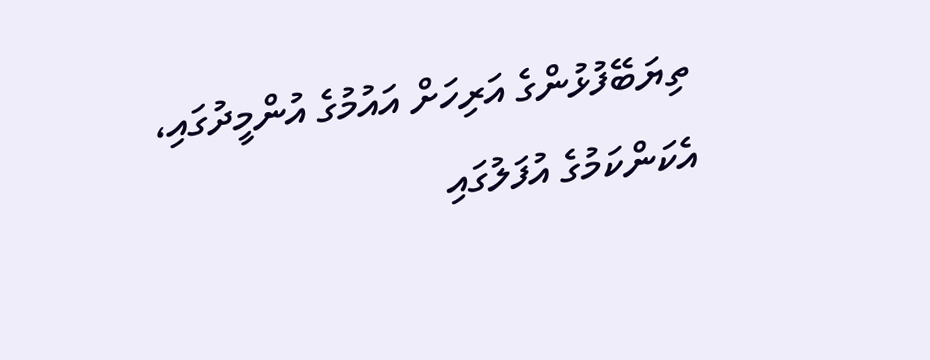ތިޔަބޭފުޅުންގެ އަރިހަށް އައުމުގެ އުންމީދުގައި، އެކަންކަމުގެ އުފަލުގައި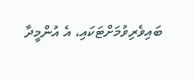ބައިވެރިވުމަށްޓަކައި، އެ އުންމީދާ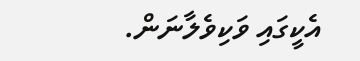އެކީގައި ވަކިވެލާނަން.